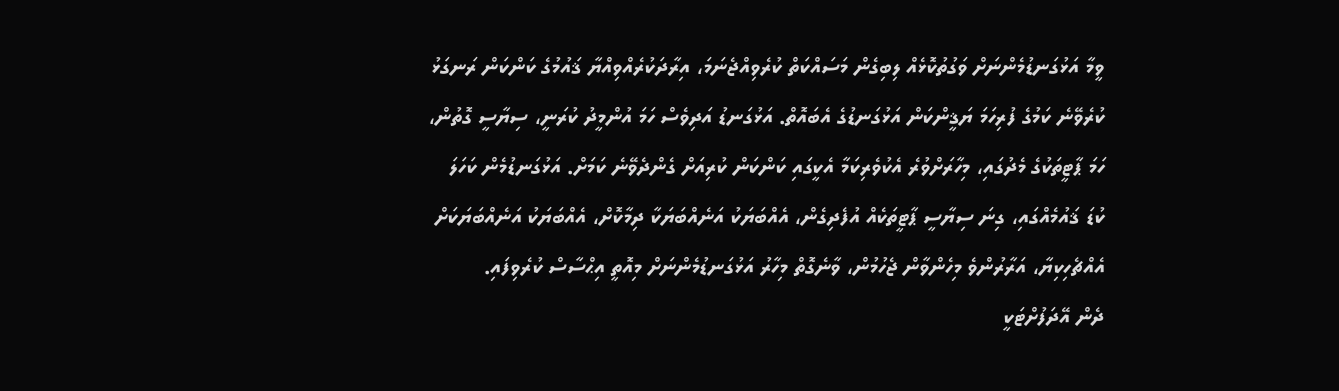ވީމާ އަޅުގަނޑުމެންނަށް ވަގުތުކޮޅެއް ލިބިގެން މަސައްކަތް ކުރެވިއްޖެނަމަ، އިރާދަކުރެއްވިއްޔާ ޤައުމުގެ ކަންކަން ރަނގަޅު ކުރެވޭނެ ކަމުގެ ފުރިހަމަ ޔަޤީންކަން އަޅުގަނޑުގެ އެބައޮތް. އަޅުގަނޑު އަދިވެސް ހަމަ އުންމީދު ކުރަނީ، ސިޔާސީ ގޮތުން، ހަމަ ޕާޓީތަކުގެ މެދުގައި، މިހާރަށްވުރެ އެކުވެރިކަމާ އެކީގައި ކަންކަން ކުރިއަށް ގެންދެވޭނެ ކަމަށް. އަޅުގަނޑުމެން ކަހަލަ ކުޑަ ޤައުމެއްގައި، ގިނަ ސިޔާސީ ޕާޓީތަކެއް އުފެދިގެން، އެއްބަޔަކު އަނެއްބަޔަކާ ދިމާކޮށް، އެއްބަޔަކު އަނެއްބަޔަކަށް އެއްޗެހިކިޔާ، އަރާރުންވެ މިހެންވާން ޖެހުމުން، ވާނެގޮތް މިހާރު އަޅުގަނޑުމެންނަށް މިއޮތީ އިޙްސާސް ކުރެވިފައި.
ދެން އޭދަފުށްޓަކީ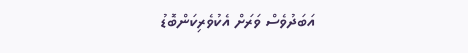އަބަދުވެސް ވަރަށް އެކުވެރިކަންބޮޑު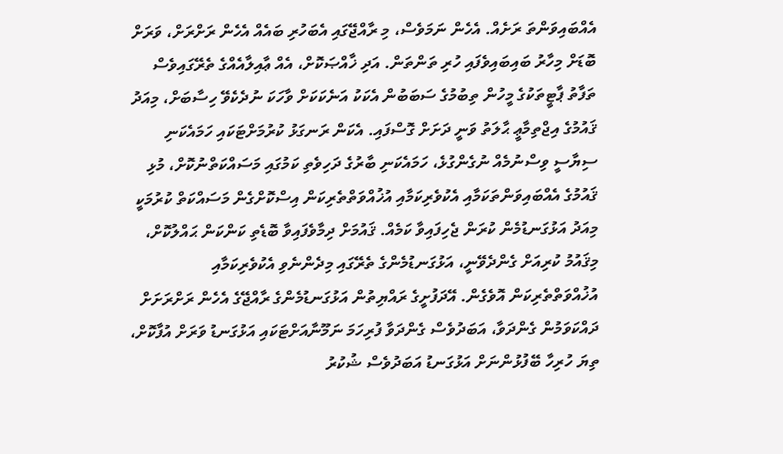އެއްބައިވަންތަ ރަށެއް. އެހެން ނަމަވެސް، މި ރާއްޖޭގައި އެބަހުރި ބައެއް އެހެން ރަށްރަށް، ވަރަށް ބޮޑަށް މިހާރު ބައިބައިވެފައި ހުރި ތަންތަން. އަދި ޚާއްޞަކޮށް، އެއް ޢާއިލާއެއްގެ ތެރޭގައިވެސް ތަފާތު ޕާޓީތަކުގެ މީހުން ތިބުމުގެ ސަބަބުން އެކަކު އަނެކަކަށް ވާހަކަ ނުދެކެވޭ ހިސާބަށް، މިއަދު ޤައުމުގެ އިޖްތިމާޢީ ޙާލަތު ވަނީ ދަށަށް ގޮސްފައި. އެކަން ރަނގަޅު ކުރުމަށްޓަކައި ހަމައެކަނި ސިޔާސީ ވިސްނުމެއް ނުގެންގުޅެ، ހަމައެކަނި ބާރުގެ ދަހިވެތި ކަމުގައި މަސައްކަތްނުކޮށް، މުޅި ޤައުމުގެ އެއްބައިވަންތަކަމާއި އެކުވެރިކަމާއި އުޚުއްވަތްތެރިކަން އިސްކޮށްގެން މަސައްކަތް ކުރުމަކީ މިއަދު އަޅުގަނޑުމެން ކުރަން ޖެހިފައިވާ ކަމެއް. ޤައުމަށް ދިމާވެފައިވާ ބޮޑެތި ކަންކަން ޙައްލުކޮށް، މިޤައުމު ކުރިއަށް ގެންދެވޭނީ، އަޅުގަނޑުމެންގެ ތެރޭގައި މިދެންނެވި އެކުވެރިކަމާއި އުޚުއްވަތްތެރިކަން އޮވެގެން. އޭދަފުށީގެ ރައްޔިތުން އަޅުގަނޑުމެންގެ ރާއްޖޭގެ އެހެން ރަށްރަށަށް ދައްކަވަމުން ގެންދަވާ، އަބަދުވެސް ގެންދަވާ ފުރިހަމަ ނަމޫނާއަށްޓަކައި އަޅުގަނޑު ވަރަށް އުފާކޮށް، ތިޔަ ހުރިހާ ބޭފުޅުންނަށް އަޅުގަނޑު އަބަދުވެސް ޝުކުރު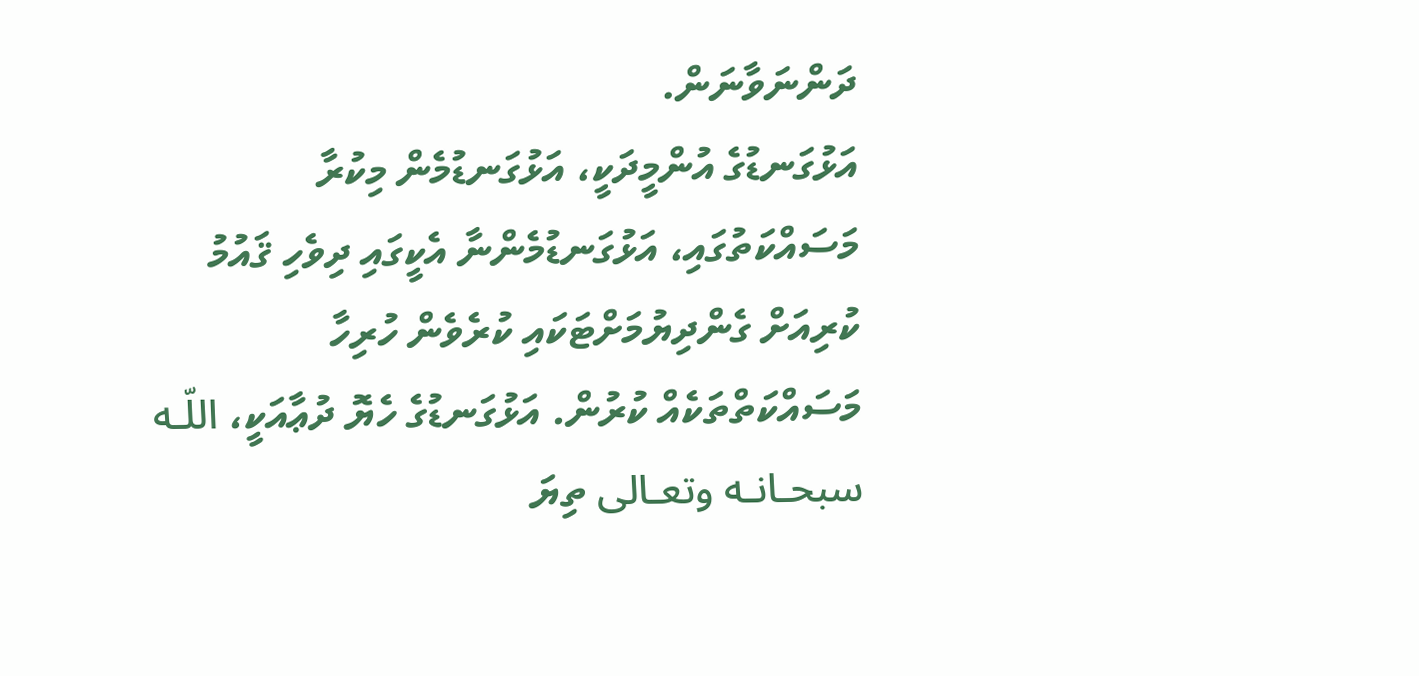ދަންނަވާނަން.
އަޅުގަނޑުގެ އުންމީދަކީ، އަޅުގަނޑުމެން މިކުރާ މަސައްކަތުގައި، އަޅުގަނޑުމެންނާ އެކީގައި ދިވެހި ޤައުމު ކުރިއަށް ގެންދިޔުމަށްޓަކައި ކުރެވެން ހުރިހާ މަސައްކަތްތަކެއް ކުރުން. އަޅުގަނޑުގެ ހެޔޮ ދުޢާއަކީ، اللّـه سبحـانـه وتعـالى ތިޔަ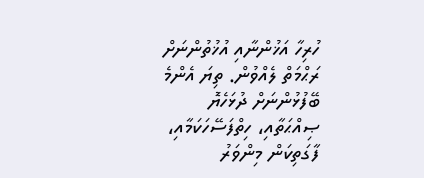ހުރިހާ އަޚުންނާއި އުޚުތުންނަށް ރަޙްމަތް ލެއްވުން. ތިޔަ އެންމެ ބޭފުޅުންނަށް ދުޅަހެޔޮ ޞިއްޙަތާއި، ހިތްފަސޭހަކަމާއި، ފާގަތިކަން މިންވަރު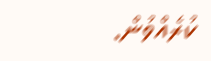ކުރެއްވުން.